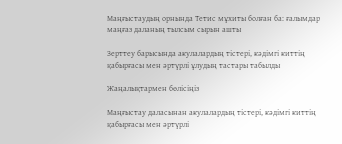Маңғыстаудың орнында Тетис мұхиты болған ба: ғалымдар маңғаз даланың тылсым сырын ашты

Зерттеу барысында акулалардың тістері, кәдімгі киттің қабырғасы мен әртүрлі ұлудың тастары табылды

Жаңалықтармен бөлісіңіз

Маңғыстау даласынан акулалардың тістері, кәдімгі киттің қабырғасы мен әртүрлі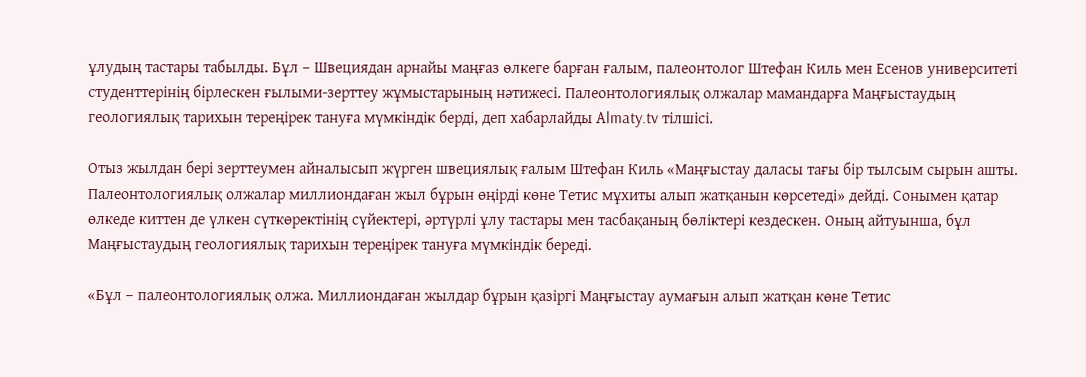ұлудың тастары табылды. Бұл – Швециядан арнайы маңғаз өлкеге барған ғалым, палеонтолог Штефан Киль мен Есенов университеті студенттерінің бірлескен ғылыми-зерттеу жұмыстарының нәтижесі. Палеонтологиялық олжалар мамандарға Маңғыстаудың геологиялық тарихын тереңірек тануға мүмкіндік берді, деп хабарлайды Аlmaty.tv тілшісі.

Отыз жылдан бері зерттеумен айналысып жүрген швециялық ғалым Штефан Киль «Маңғыстау даласы тағы бір тылсым сырын ашты. Палеонтологиялық олжалар миллиондаған жыл бұрын өңірді көне Тетис мұхиты алып жатқанын көрсетеді» дейді. Сонымен қатар өлкеде киттен де үлкен сүткөректінің сүйектері, әртүрлі ұлу тастары мен тасбақаның бөліктері кездескен. Оның айтуынша, бұл Маңғыстаудың геологиялық тарихын тереңірек тануға мүмкіндік береді.

«Бұл – палеонтологиялық олжа. Миллиондаған жылдар бұрын қазіргі Маңғыстау аумағын алып жатқан көне Тетис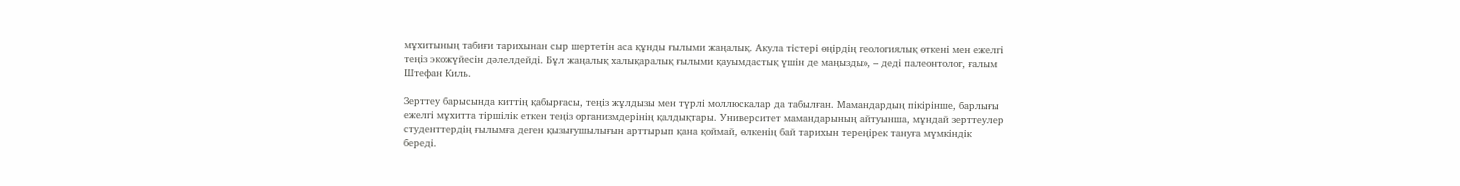мұхитының табиғи тарихынан сыр шертетін аса құнды ғылыми жаңалық. Акула тістері өңірдің геологиялық өткені мен ежелгі теңіз экожүйесін дәлелдейді. Бұл жаңалық халықаралық ғылыми қауымдастық үшін де маңызды», – деді палеонтолог, ғалым Штефан Киль.

Зерттеу барысында киттің қабырғасы, теңіз жұлдызы мен түрлі моллюскалар да табылған. Мамандардың пікірінше, барлығы ежелгі мұхитта тіршілік еткен теңіз организмдерінің қалдықтары. Университет мамандарының айтуынша, мұндай зерттеулер студенттердің ғылымға деген қызығушылығын арттырып қана қоймай, өлкенің бай тарихын тереңірек тануға мүмкіндік береді.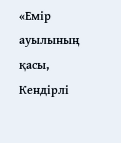«Емір ауылының қасы, Кендірлі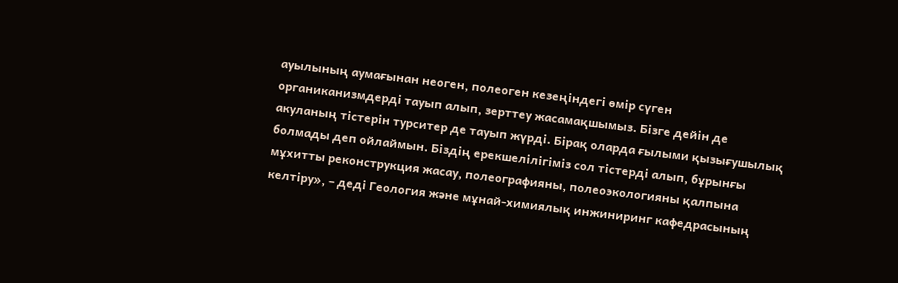ауылының аумағынан неоген, полеоген кезеңіндегі өмір сүген органиканизмдерді тауып алып, зерттеу жасамақшымыз. Бізге дейін де акуланың тістерін турситер де тауып жүрді. Бірақ оларда ғылыми қызығушылық болмады деп ойлаймын. Біздің ерекшелілігіміз сол тістерді алып, бұрынғы мұхитты реконструкция жасау, полеографияны, полеоэкологияны қалпына келтіру», – деді Геология және мұнай-химиялық инжиниринг кафедрасының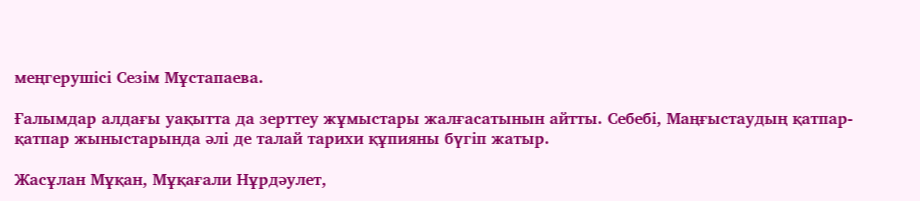меңгерушісі Сезім Мұстапаева.

Ғалымдар алдағы уақытта да зерттеу жұмыстары жалғасатынын айтты. Себебі, Маңғыстаудың қатпар-қатпар жыныстарында әлі де талай тарихи құпияны бүгіп жатыр.

Жасұлан Мұқан, Мұқағали Нұрдәулет,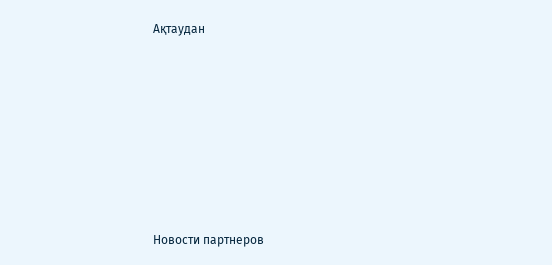Ақтаудан









Новости партнеров